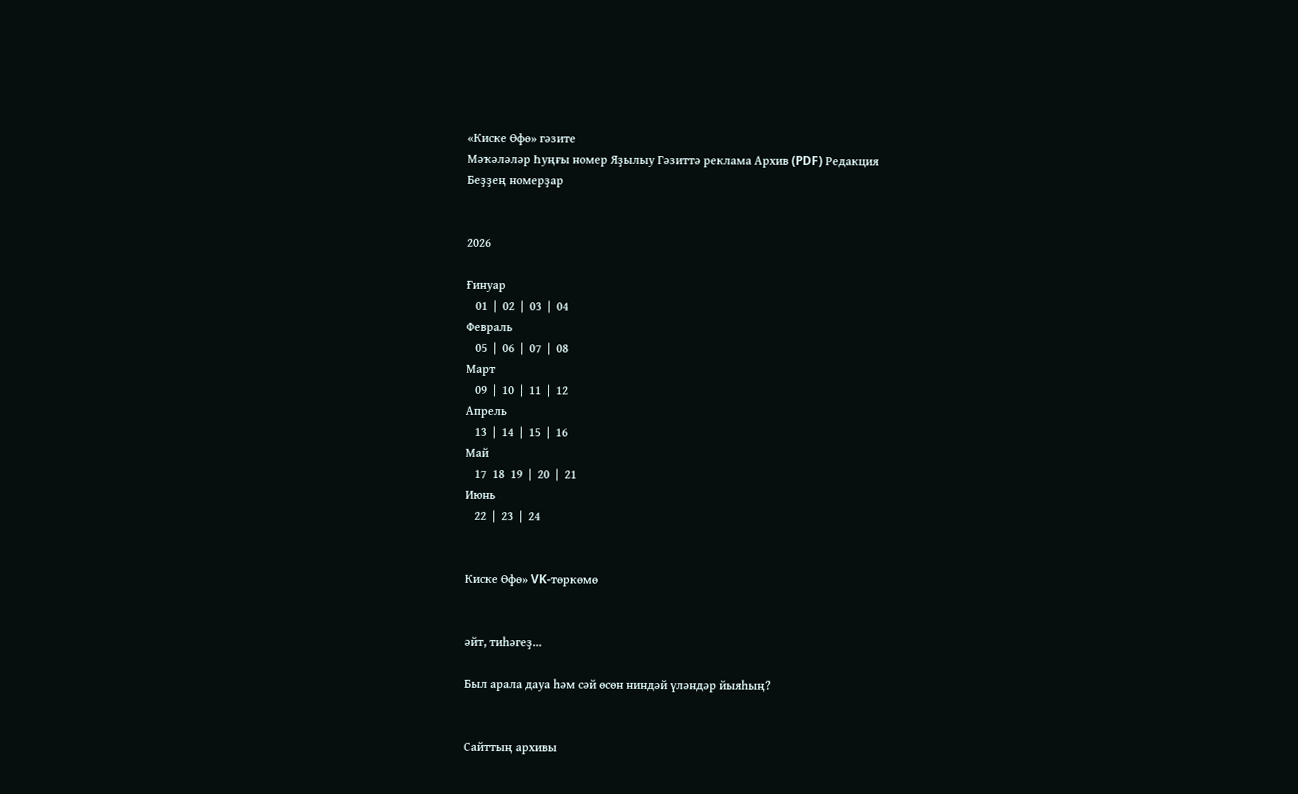«Киске Өфө» гәзите
Мәҡәләләр Һуңғы номер Яҙылыу Гәзиттә реклама Архив (PDF) Редакция
Беҙҙең номерҙар


2026

Ғинуар
   01  |  02  |  03  |  04
Февраль
   05  |  06  |  07  |  08
Март
   09  |  10  |  11  |  12
Апрель
   13  |  14  |  15  |  16
Май
   17  18  19  |  20  |  21
Июнь
   22  |  23  |  24


Киске Өфө» VK-төркөмө


әйт, тиһәгеҙ...

Был арала дауа һәм сәй өсөн ниндәй үләндәр йыяһың?


Сайттың архивы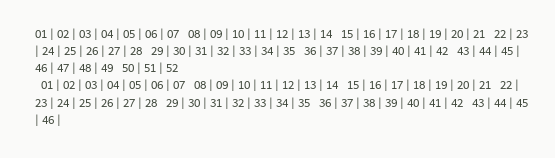01 | 02 | 03 | 04 | 05 | 06 | 07   08 | 09 | 10 | 11 | 12 | 13 | 14   15 | 16 | 17 | 18 | 19 | 20 | 21   22 | 23 | 24 | 25 | 26 | 27 | 28   29 | 30 | 31 | 32 | 33 | 34 | 35   36 | 37 | 38 | 39 | 40 | 41 | 42   43 | 44 | 45 | 46 | 47 | 48 | 49   50 | 51 | 52
  01 | 02 | 03 | 04 | 05 | 06 | 07   08 | 09 | 10 | 11 | 12 | 13 | 14   15 | 16 | 17 | 18 | 19 | 20 | 21   22 | 23 | 24 | 25 | 26 | 27 | 28   29 | 30 | 31 | 32 | 33 | 34 | 35   36 | 37 | 38 | 39 | 40 | 41 | 42   43 | 44 | 45 | 46 |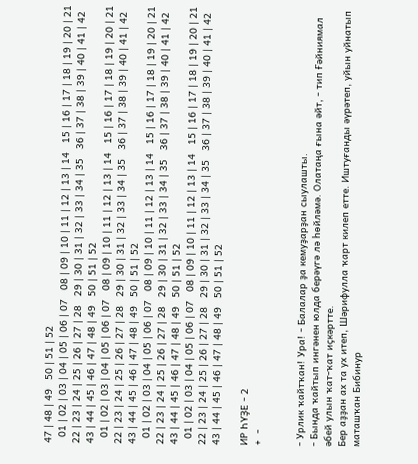47 | 48 | 49   50 | 51 | 52
  01 | 02 | 03 | 04 | 05 | 06 | 07   08 | 09 | 10 | 11 | 12 | 13 | 14   15 | 16 | 17 | 18 | 19 | 20 | 21   22 | 23 | 24 | 25 | 26 | 27 | 28   29 | 30 | 31 | 32 | 33 | 34 | 35   36 | 37 | 38 | 39 | 40 | 41 | 42   43 | 44 | 45 | 46 | 47 | 48 | 49   50 | 51 | 52
  01 | 02 | 03 | 04 | 05 | 06 | 07   08 | 09 | 10 | 11 | 12 | 13 | 14   15 | 16 | 17 | 18 | 19 | 20 | 21   22 | 23 | 24 | 25 | 26 | 27 | 28   29 | 30 | 31 | 32 | 33 | 34 | 35   36 | 37 | 38 | 39 | 40 | 41 | 42   43 | 44 | 45 | 46 | 47 | 48 | 49   50 | 51 | 52
  01 | 02 | 03 | 04 | 05 | 06 | 07   08 | 09 | 10 | 11 | 12 | 13 | 14   15 | 16 | 17 | 18 | 19 | 20 | 21   22 | 23 | 24 | 25 | 26 | 27 | 28   29 | 30 | 31 | 32 | 33 | 34 | 35   36 | 37 | 38 | 39 | 40 | 41 | 42   43 | 44 | 45 | 46 | 47 | 48 | 49   50 | 51 | 52
  01 | 02 | 03 | 04 | 05 | 06 | 07   08 | 09 | 10 | 11 | 12 | 13 | 14   15 | 16 | 17 | 18 | 19 | 20 | 21   22 | 23 | 24 | 25 | 26 | 27 | 28   29 | 30 | 31 | 32 | 33 | 34 | 35   36 | 37 | 38 | 39 | 40 | 41 | 42   43 | 44 | 45 | 46 | 47 | 48 | 49   50 | 51 | 52

ИР ҺҮҘЕ - 2
+  -


- Урлик ҡайтҡан! Ура! - Балалар ҙа кемуҙарҙан сыулашты.
- Бында ҡайтып ингәнен юлда берәүгә лә һөйләмә. Олатаңа ғына әйт, - тип Ғәйниямал әбей улын ҡат-ҡат иҫкәртте.
Бер аҙҙан ах та ух итеп, Шәрифулла ҡарт килеп етте. Иштуғанды әүрәтеп, уйын уйнатып маташҡан Бибинур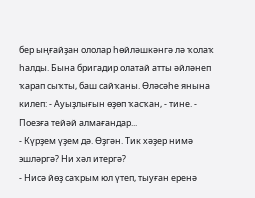бер ыңғайҙан ололар һөйләшкәнгә лә ҡолаҡ һалды. Бына бригадир олатай атты әйләнеп ҡарап сыҡты, баш сайҡаны. Өләсәһе янына килеп: - Ауыҙлығын өҙөп ҡасҡан, - тине. - Поезға тейәй алмағандар...
- Күрҙем үҙем дә. Өҙгән. Тик хәҙер нимә эшләргә? Ни хәл итергә?
- Нисә йөҙ саҡрым юл үтеп, тыуған еренә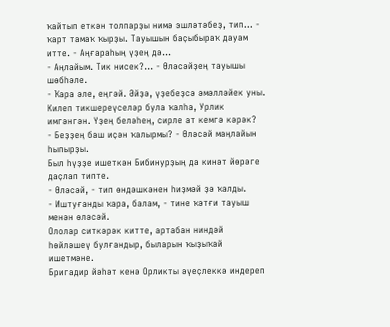ҡайтып еткән толпарҙы нимә эшләтәбеҙ, тип... - ҡарт тамаҡ ҡырҙы. Тауышын баҫыбыраҡ дауам итте. - Аңғараһың үҙең дә...
- Аңлайым. Тик нисек?... - Өләсәйҙең тауышы шөбһәле.
- Ҡара әле, еңгәй. Әйҙә, үҙебеҙсә әмәлләйек уны. Килеп тикшереүселәр була ҡалһа, Урлик имгәнгән. Үҙең беләһең, сирле ат кемгә кәрәк?
- Беҙҙең баш иҫән ҡалырмы? - Өләсәй маңлайын һыпырҙы.
Был һүҙҙе ишеткән Бибинурҙың да кинәт йөрәге даҫлап типте.
- Өләсәй, - тип өндәшкәнен һиҙмәй ҙә ҡалды.
- Иштуғанды ҡара, балам, - тине ҡәтғи тауыш менән өләсәй.
Ололар ситкәрәк китте, артабан ниндәй һөйләшеү булғандыр, быларын ҡыҙыҡай ишетмәне.
Бригадир йәһәт кенә Орликты әүеҫлеккә индереп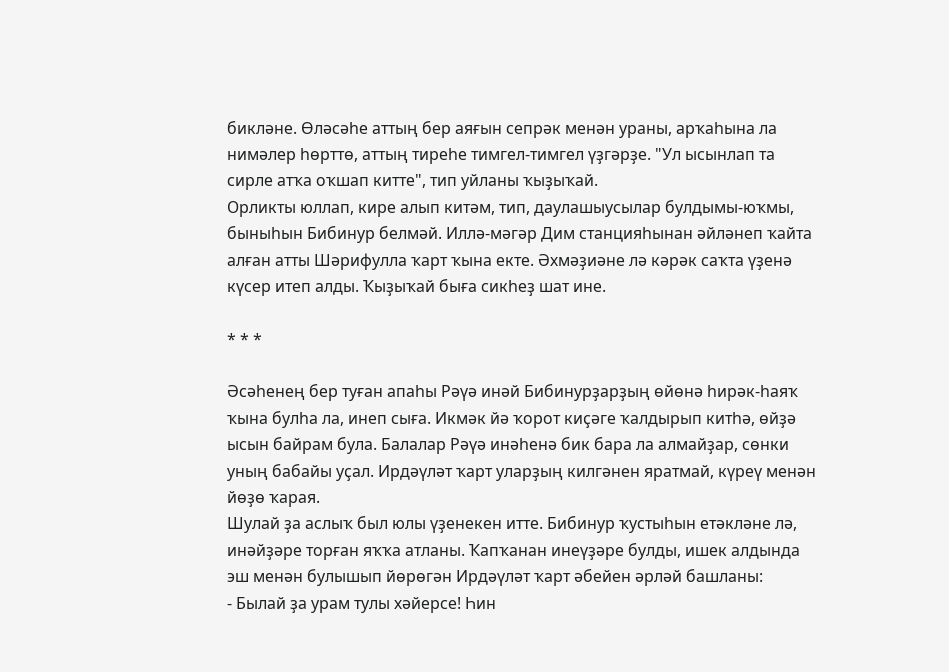бикләне. Өләсәһе аттың бер аяғын сепрәк менән ураны, арҡаһына ла нимәлер һөрттө, аттың тиреһе тимгел-тимгел үҙгәрҙе. "Ул ысынлап та сирле атҡа оҡшап китте", тип уйланы ҡыҙыҡай.
Орликты юллап, кире алып китәм, тип, даулашыусылар булдымы-юҡмы, быныһын Бибинур белмәй. Иллә-мәгәр Дим станцияһынан әйләнеп ҡайта алған атты Шәрифулла ҡарт ҡына екте. Әхмәҙиәне лә кәрәк саҡта үҙенә күсер итеп алды. Ҡыҙыҡай быға сикһеҙ шат ине.

* * *

Әсәһенең бер туған апаһы Рәүә инәй Бибинурҙарҙың өйөнә һирәк-һаяҡ ҡына булһа ла, инеп сыға. Икмәк йә ҡорот киҫәге ҡалдырып китһә, өйҙә ысын байрам була. Балалар Рәүә инәһенә бик бара ла алмайҙар, сөнки уның бабайы уҫал. Ирдәүләт ҡарт уларҙың килгәнен яратмай, күреү менән йөҙө ҡарая.
Шулай ҙа аслыҡ был юлы үҙенекен итте. Бибинур ҡустыһын етәкләне лә, инәйҙәре торған яҡҡа атланы. Ҡапҡанан инеүҙәре булды, ишек алдында эш менән булышып йөрөгән Ирдәүләт ҡарт әбейен әрләй башланы:
- Былай ҙа урам тулы хәйерсе! Һин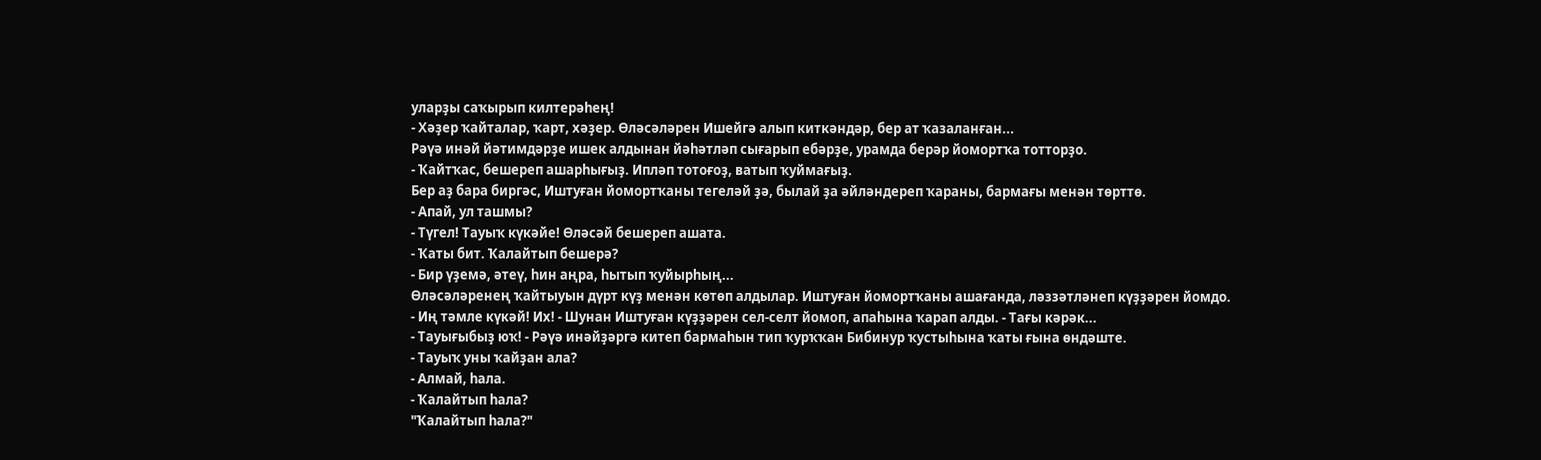уларҙы саҡырып килтерәһең!
- Хәҙер ҡайталар, ҡарт, хәҙер. Өләсәләрен Ишейгә алып киткәндәр, бер ат ҡазаланған...
Рәүә инәй йәтимдәрҙе ишек алдынан йәһәтләп сығарып ебәрҙе, урамда берәр йомортҡа тотторҙо.
- Ҡайтҡас, бешереп ашарһығыҙ. Ипләп тотоғоҙ, ватып ҡуймағыҙ.
Бер аҙ бара биргәс, Иштуған йомортҡаны тегеләй ҙә, былай ҙа әйләндереп ҡараны, бармағы менән төрттө.
- Апай, ул ташмы?
- Түгел! Тауыҡ күкәйе! Өләсәй бешереп ашата.
- Ҡаты бит. Ҡалайтып бешерә?
- Бир үҙемә, әтеү, һин аңра, һытып ҡуйырһың...
Өләсәләренең ҡайтыуын дүрт күҙ менән көтөп алдылар. Иштуған йомортҡаны ашағанда, ләззәтләнеп күҙҙәрен йомдо.
- Иң тәмле күкәй! Их! - Шунан Иштуған күҙҙәрен сел-селт йомоп, апаһына ҡарап алды. - Тағы кәрәк...
- Тауығыбыҙ юҡ! - Рәүә инәйҙәргә китеп бармаһын тип ҡурҡҡан Бибинур ҡустыһына ҡаты ғына өндәште.
- Тауыҡ уны ҡайҙан ала?
- Алмай, һала.
- Ҡалайтып һала?
"Ҡалайтып һала?"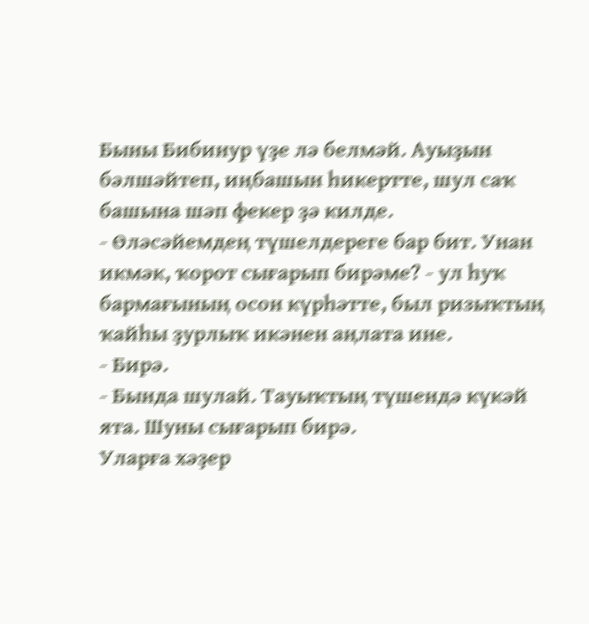Быны Бибинур үҙе лә белмәй. Ауыҙын бәлшәйтеп, иңбашын һикертте, шул саҡ башына шәп фекер ҙә килде.
- Өләсәйемдең түшелдереге бар бит. Унан икмәк, ҡорот сығарып бирәме? - ул һуҡ бармағының осон күрһәтте, был ризыҡтың ҡайһы ҙурлыҡ икәнен аңлата ине.
- Бирә.
- Бында шулай. Тауыҡтың түшендә күкәй ята. Шуны сығарып бирә.
Уларға хәҙер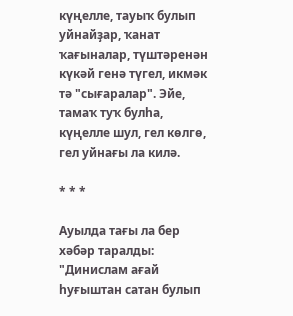күңелле, тауыҡ булып уйнайҙар, ҡанат ҡағыналар, түштәренән күкәй генә түгел, икмәк тә "сығаралар". Эйе, тамаҡ туҡ булһа, күңелле шул, гел көлгө, гел уйнағы ла килә.

* * *

Ауылда тағы ла бер хәбәр таралды: "Динислам ағай һуғыштан сатан булып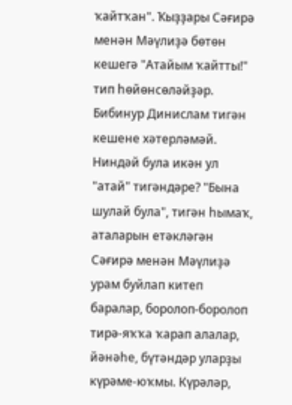ҡайтҡан". Ҡыҙҙары Сәғирә менән Мәүлиҙә бөтөн кешегә "Атайым ҡайтты!" тип һөйөнсөләйҙәр. Бибинур Динислам тигән кешене хәтерләмәй. Ниндәй була икән ул "атай" тигәндәре? "Бына шулай була", тигән һымаҡ, аталарын етәкләгән Сәғирә менән Мәүлиҙә урам буйлап китеп баралар, боролоп-боролоп тирә-яҡҡа ҡарап алалар, йәнәһе, бүтәндәр уларҙы күрәме-юҡмы. Күрәләр,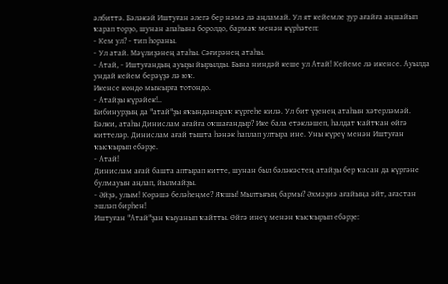әлбиттә. Бәләкәй Иштуған әлегә бер нәмә лә аңламай. Ул ят кейемле ҙур ағайға аңшайып ҡарап торҙо, шунан апаһына боролдо, бармаҡ менән күрһәтеп:
- Кем ул? - тип һораны.
- Ул атай. Мәүлиҙәнең атаһы. Сәғирәнең атаһы.
- Атай, - Иштуғандың ауыҙы йырылды. Бына ниндәй кеше ул Атай! Кейеме лә икенсе. Ауылда ундай кейем берәүҙә лә юҡ.
Икенсе көндө мыжырға тотондо.
- Атайҙы күрәйек!..
Бибинурҙың да "атай"ҙы яҡынданыраҡ күргеһе килә. Ул бит үҙенең атаһын хәтерләмәй. Бәлки, атаһы Динислам ағайға оҡшағандыр? Ике бала етәкләшеп, һалдат ҡайтҡан өйгә киттеләр. Динислам ағай тышта һәнәк һаплап ултыра ине. Уны күреү менән Иштуған ҡысҡырып ебәрҙе.
- Атай!
Динислам ағай башта аптырап китте, шунан был бәләкәстең атайҙы бер ҡасан да күргәне булмауын аңлап, йылмайҙы.
- Әйҙә, улым! Көрәшә беләһеңме? Яҡшы! Мылтығың бармы? Әхмәҙиә ағайыңа әйт, ағастан эшләп бирһен!
Иштуған "Атай"ҙан ҡыуанып ҡайтты. Өйгә инеү менән ҡысҡырып ебәрҙе: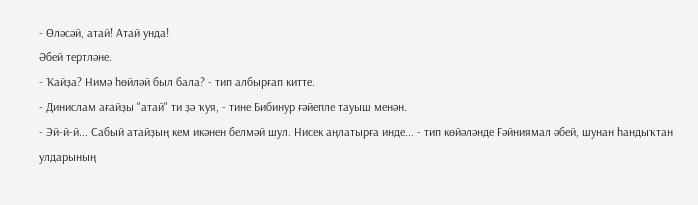- Өләсәй, атай! Атай унда!
Әбей тертләне.
- Ҡайҙа? Нимә һөйләй был бала? - тип албырғап китте.
- Динислам ағайҙы "атай" ти ҙә ҡуя, - тине Бибинур ғәйепле тауыш менән.
- Эй-й-й... Сабый атайҙың кем икәнен белмәй шул. Нисек аңлатырға инде... - тип көйәләнде Ғәйниямал әбей, шунан һандыҡтан улдарының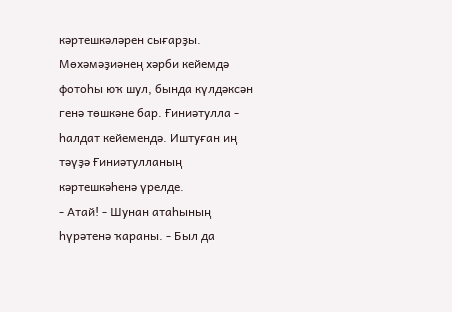кәртешкәләрен сығарҙы. Мөхәмәҙиәнең хәрби кейемдә фотоһы юҡ шул, бында күлдәксән генә төшкәне бар. Ғиниәтулла - һалдат кейемендә. Иштуған иң тәүҙә Ғиниәтулланың кәртешкәһенә үрелде.
- Атай! - Шунан атаһының һүрәтенә ҡараны. - Был да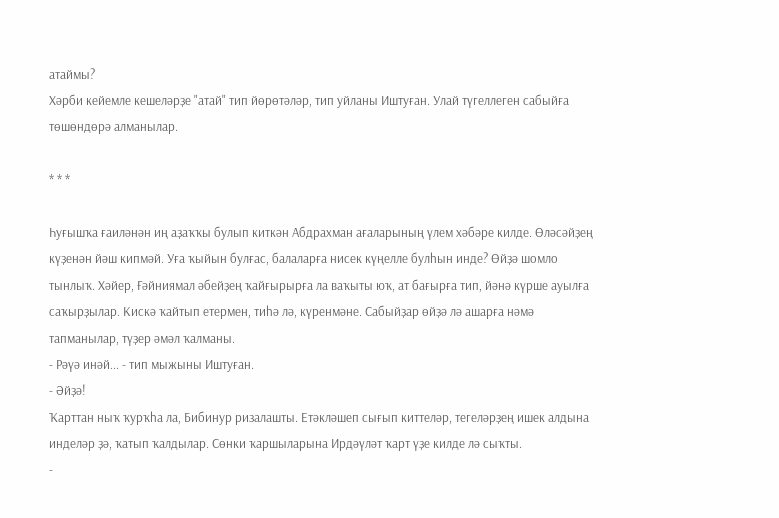атаймы?
Хәрби кейемле кешеләрҙе "атай" тип йөрөтәләр, тип уйланы Иштуған. Улай түгеллеген сабыйға төшөндөрә алманылар.

* * *

Һуғышҡа ғаиләнән иң аҙаҡҡы булып киткән Абдрахман ағаларының үлем хәбәре килде. Өләсәйҙең күҙенән йәш кипмәй. Уға ҡыйын булғас, балаларға нисек күңелле булһын инде? Өйҙә шомло тынлыҡ. Хәйер, Ғәйниямал әбейҙең ҡайғырырға ла ваҡыты юҡ, ат бағырға тип, йәнә күрше ауылға саҡырҙылар. Кискә ҡайтып етермен, тиһә лә, күренмәне. Сабыйҙар өйҙә лә ашарға нәмә тапманылар, түҙер әмәл ҡалманы.
- Рәүә инәй... - тип мыжыны Иштуған.
- Әйҙә!
Ҡарттан ныҡ ҡурҡһа ла, Бибинур ризалашты. Етәкләшеп сығып киттеләр, тегеләрҙең ишек алдына инделәр ҙә, ҡатып ҡалдылар. Сөнки ҡаршыларына Ирдәүләт ҡарт үҙе килде лә сыҡты.
-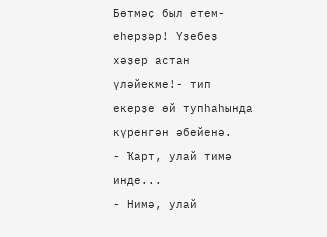Бөтмәҫ был етем-еһерҙәр! Үҙебеҙ хәҙер астан үләйекме!- тип екерҙе өй тупһаһында күренгән әбейенә.
- Ҡарт, улай тимә инде...
- Нимә, улай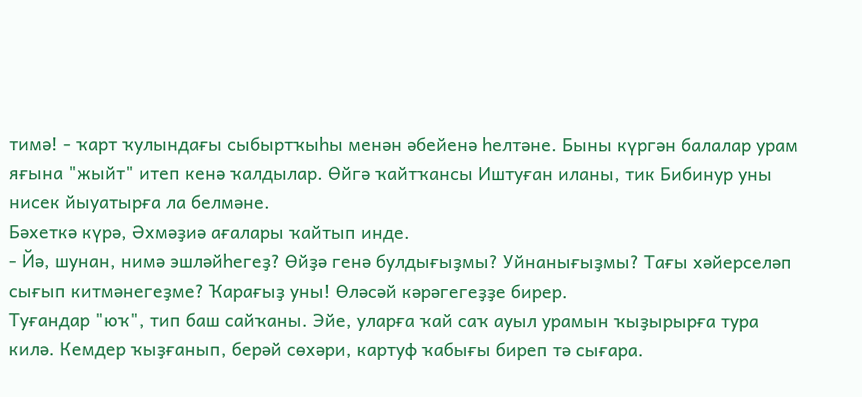тимә! - ҡарт ҡулындағы сыбыртҡыһы менән әбейенә һелтәне. Быны күргән балалар урам яғына "жыйт" итеп кенә ҡалдылар. Өйгә ҡайтҡансы Иштуған иланы, тик Бибинур уны нисек йыуатырға ла белмәне.
Бәхеткә күрә, Әхмәҙиә ағалары ҡайтып инде.
- Йә, шунан, нимә эшләйһегеҙ? Өйҙә генә булдығыҙмы? Уйнанығыҙмы? Тағы хәйерселәп сығып китмәнегеҙме? Ҡарағыҙ уны! Өләсәй кәрәгегеҙҙе бирер.
Туғандар "юҡ", тип баш сайҡаны. Эйе, уларға ҡай саҡ ауыл урамын ҡыҙырырға тура килә. Кемдер ҡыҙғанып, берәй сөхәри, картуф ҡабығы биреп тә сығара.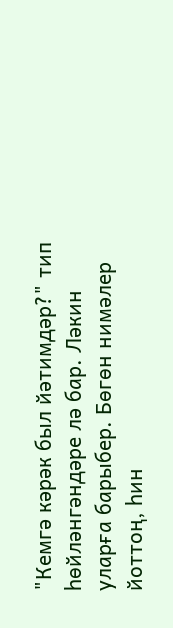"Кемгә кәрәк был йәтимдәр?" тип һөйләнгәндәре лә бар. Ләкин уларға барыбер. Бөгөн нимәлер йоттоң, һин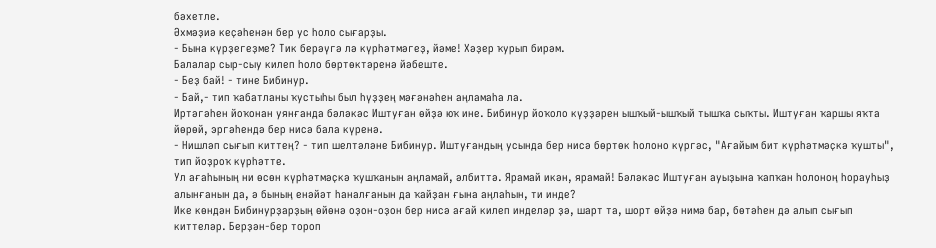бәхетле.
Әхмәҙиә кеҫәһенән бер ус һоло сығарҙы.
- Бына күрҙегеҙме? Тик берәүгә лә күрһәтмәгеҙ, йәме! Хәҙер ҡурып бирәм.
Балалар сыр-сыу килеп һоло бөртөктәренә йәбеште.
- Беҙ бай! - тине Бибинур.
- Бай,- тип ҡабатланы ҡустыһы был һүҙҙең мәғәнәһен аңламаһа ла.
Иртәгәһен йоҡонан уянғанда бәләкәс Иштуған өйҙә юҡ ине. Бибинур йоҡоло күҙҙәрен ышҡый-ышҡый тышҡа сыҡты. Иштуған ҡаршы яҡта йөрөй, эргәһендә бер нисә бала күренә.
- Нишләп сығып киттең? - тип шелтәләне Бибинур. Иштуғандың усында бер нисә бөртөк һолоно күргәс, "Ағайым бит күрһәтмәҫкә ҡушты", тип йоҙроҡ күрһәтте.
Ул ағаһының ни өсөн күрһәтмәҫкә ҡушҡанын аңламай, әлбиттә. Ярамай икән, ярамай! Бәләкәс Иштуған ауыҙына ҡапҡан һолоноң һорауһыҙ алынғанын да, ә бының енәйәт һаналғанын да ҡайҙан ғына аңлаһын, ти инде?
Ике көндән Бибинурҙарҙың өйөнә оҙон-оҙон бер нисә ағай килеп инделәр ҙә, шарт та, шорт өйҙә нимә бар, бөтәһен дә алып сығып киттеләр. Берҙән-бер тороп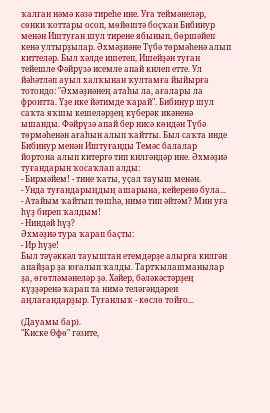ҡалған нәмә кәзә тиреһе ине. Уға теймәнеләр, сөнки ҡоттары осоп, мөйөштә боҫҡан Бибинур менән Иштуған шул тирене ябынып, бөршәйеп кенә ултырҙылар. Әхмәҙиәне Түбә төрмәһенә алып киттеләр. Был хәлде ишетеп, Ишейҙән туған тейешле Фәйрүзә исемле апай килеп етте. Ул йәһәтләп ауыл халҡынан ҡултамға йыйырға тотондо: "Әхмәҙиәнең атаһы ла, ағалары ла фронтта. Үҙе ике йәтимде ҡарай". Бибинур шул саҡта яҡшы кешеләрҙең күберәк икәненә ышанды. Фәйрүзә апай бер нисә көндән Түбә төрмәһенән ағаһын алып ҡайтты. Был саҡта инде Бибинур менән Иштуғанды Темәс балалар йортона алып китергә тип килгәндәр ине. Әхмәҙиә туғандарын ҡосаҡлап алды:
- Бирмәйем! - тине ҡаты, уҫал тауыш менән.
- Унда туғандарыңдың ашарына, кейеренә була...
- Атайым ҡайтып төшһә, нимә тип әйтәм? Мин уға һүҙ биреп ҡалдым!
- Ниндәй һүҙ?
Әхмәҙиә тура ҡарап баҫты:
- Ир һүҙе!
Был тәүәккәл тауыштан етемдәрҙе алырға килгән апайҙар ҙа юғалып ҡалды. Тартҡылашманылар ҙа, өгөтләмәнеләр ҙә. Хәйер, бәләкәстәрҙең күҙҙәренә ҡарап та нимә теләгәндәрен аңлағандарҙыр. Туғанлыҡ - көслө тойғо...

(Дауамы бар).
"Киске Өфө" гәзите,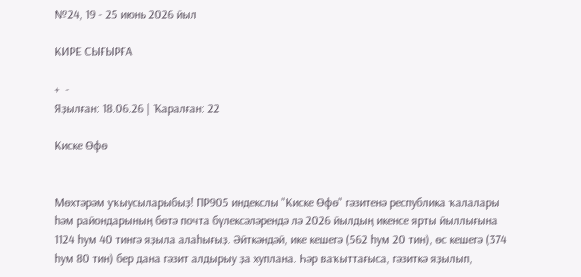№24, 19 - 25 июнь 2026 йыл

КИРЕ СЫҒЫРҒА

+  -
Яҙылған: 18.06.26 | Ҡаралған: 22

Киске Өфө


Мөхтәрәм уҡыусыларыбыҙ! ПР905 индекслы "Киске Өфө" гәзитенә республика ҡалалары һәм райондарының бөтә почта бүлексәләрендә лә 2026 йылдың икенсе ярты йыллығына 1124 һум 40 тингә яҙыла алаһығыҙ. Әйткәндәй, ике кешегә (562 һум 20 тин), өс кешегә (374 һум 80 тин) бер дана гәзит алдырыу ҙа хуплана. Һәр ваҡыттағыса, гәзиткә яҙылып,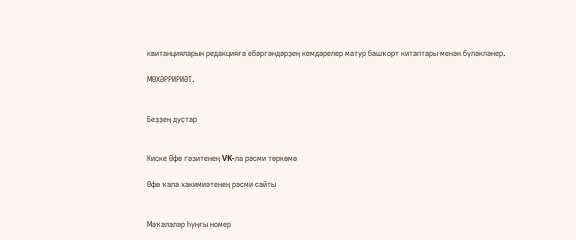квитанцияларын редакцияға ебәргәндәрҙең кемдәрелер матур башҡорт китаптары менән бүләкләнер.

МӨХӘРРИРИӘТ.


Беҙҙең дуҫтар


Киске Өфө гәзитенең VK-ла рәсми төркөмө

Өфө ҡала хакимиәтенең рәсми сайты


Мәҡәләләр Һуңғы номер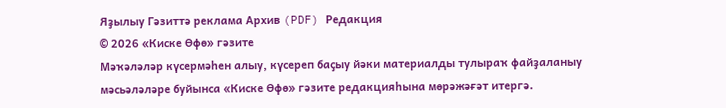Яҙылыу Гәзиттә реклама Архив (PDF) Редакция
© 2026 «Киске Өфө» гәзите
Мәҡәләләр күсермәһен алыу, күсереп баҫыу йәки материалды тулыраҡ файҙаланыу мәсьәләләре буйынса «Киске Өфө» гәзите редакцияһына мөрәжәғәт итергә.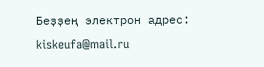Беҙҙең электрон адрес: kiskeufa@mail.ru